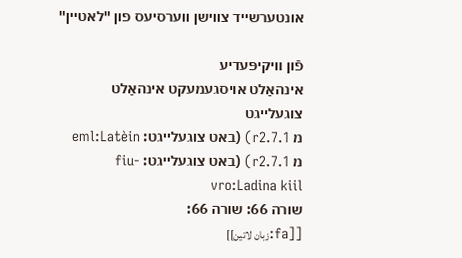אונטערשייד צווישן ווערסיעס פון "לאטיין"

פֿון װיקיפּעדיע
אינהאַלט אויסגעמעקט אינהאַלט צוגעלייגט
מ r2.7.1) (באט צוגעלייגט: eml:Latèin
מ r2.7.1) (באט צוגעלייגט: fiu-vro:Ladina kiil
שורה 66: שורה 66:
[[fa:زبان لاتین]]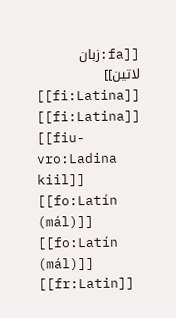[[fa:زبان لاتین]]
[[fi:Latina]]
[[fi:Latina]]
[[fiu-vro:Ladina kiil]]
[[fo:Latín (mál)]]
[[fo:Latín (mál)]]
[[fr:Latin]]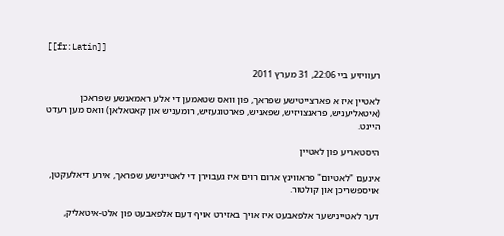[[fr:Latin]]

רעוויזיע ביי 22:06, 31 מערץ 2011

לאטיין איז א פארצייטישע שפראך, פון וואס שטאמען די אלע ראמאנשע שפראכן (איטאליעניש, פראנצויזיש, שפאניש, פארטוגעזיש, רומעניש און קאטאלאן) וואס מען רעדט היינט.

היסטאריע פון לאטיין

אינעם "לאטיום" פראווינץ ארום רוים איז געבוירן די לאטיינישע שפראך, אירע דיאלעקטן, אויספשריכן און קולטור.

דער לאטיינישער אלפאבעט איז אויך באזירט אויף דעם אלפאבעט פון אלט-איטאליק,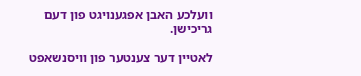וועלכע האבן אפגענויגט פון דעם גריכישן.

לאטיין דער צענטער פון וויסנשאפט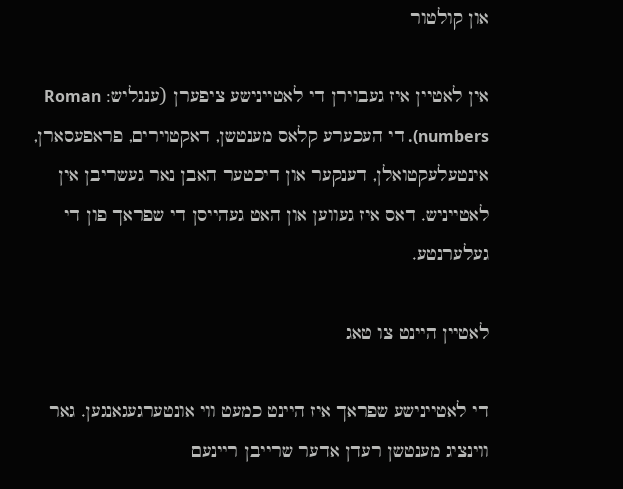און קולטור

אין לאטיין איז געבוירן די לאטיינישע ציפערן (ענגליש: Roman numbers). די העכערע קלאס מענטשן, דאקטוירים, פראפעסארן, אינטעלעקטואלן, דענקער און דיכטער האבן נאר געשריבן אין לאטייניש. דאס איז געווען און האט געהייסן די שפראך פון די געלערנטע.

לאטיין היינט צו טאג

די לאטיינישע שפראך איז היינט כמעט ווי אונטערגעגאנגען. גאר ווינציג מענטשן רעדן אדער שרייבן ריינעם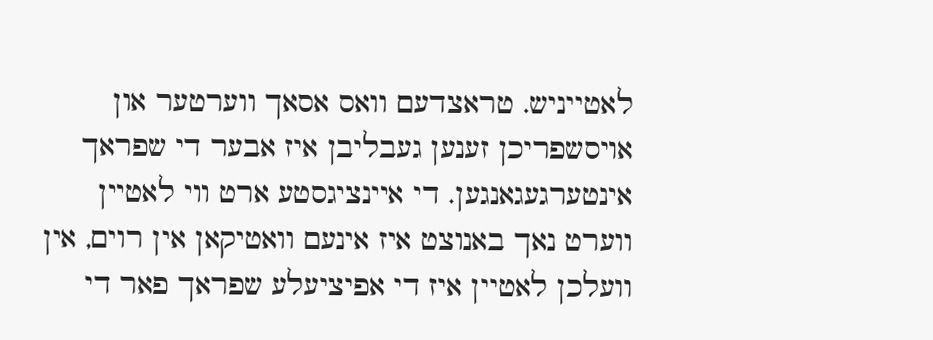לאטייניש. טראצדעם וואס אסאך ווערטער און אויסשפריכן זענען געבליבן איז אבער די שפראך אינטערגעגאנגען. די איינציגסטע ארט ווי לאטיין ווערט נאך באנוצט איז אינעם וואטיקאן אין רוים, אין וועלכן לאטיין איז די אפיציעלע שפראך פאר די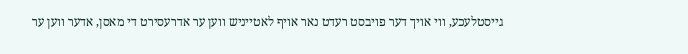גייסטלעכע, ווי אויך דער פויבסט רעדט נאר אויף לאטייניש ווען ער אדרעסירט די מאסן, אדער ווען ער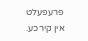פרעפעלט אין קירכע.